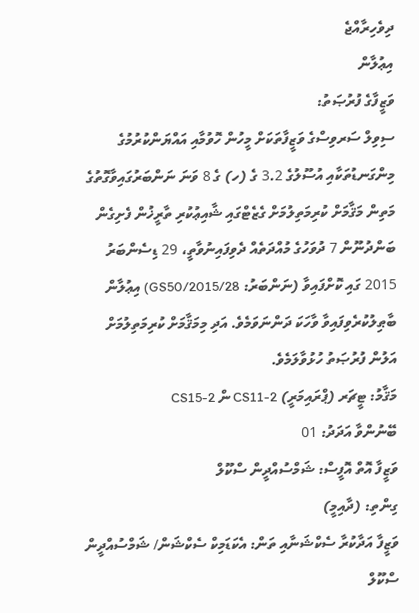ދިވެހިރާއްޖެ
އިޢުލާން
ވަޒީފާގެ ފުރުޞަތު:
ސިވިލް ސަރވިސްގެ ވަޒީފާތަކަށް މީހުން ހޮވުމާއި އައްޔަންކުރުމުގެ މިންގަނޑުތަކާއި އުސޫލުގެ 3.2 ގެ (ހ) ގެ 8 ވަނަ ނަންބަރުގައިވާގޮތުގެ މަތިން މަޤާމަށް ކުރިމަތިލުމަށް ގެޒެޓްގައި ޝާއިޢުކުރި ތާރީޚުން ފެށިގެން ބަންދުނޫން 7 ދުވަހުގެ މުއްދަތެއް ދެވިފައިނުވާތީ، 29 ޑިސެންބަރު 2015 ގައި ކޮށްފައިވާ (ނަންބަރު: GS50/2015/28) އިޢުލާން ބާޠިލުކުރެވިފައިވާ ވާހަކަ ދަންނަވަމެވެ. އަދި މިމަޤާމަށް ކުރިމަތިލުމަށް އަލުން ފުރުޞަތު ހުޅުވާލަމެވެ.
މަޤާމު: ޓީޗަރ (ޕްރައިމަރީ) CS11-2 ން CS15-2
ބޭނުންވާ އަދަދު: 01
ވަޒީފާ އޮތް އޮފީސް: ޝަމްސުއްދީން ސްކޫލް
ގިންތި: (ދާއިމީ)
ވަޒީފާ އަދާކުރާ ސެކްޝަނާއި ތަން: އެކަޑަމިކް ސެކްޝަން/ ޝަމްސުއްދީން ސްކޫލް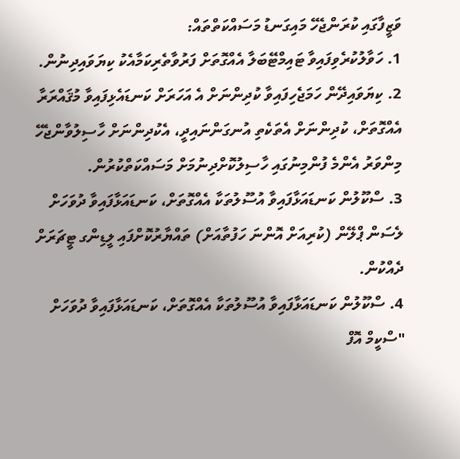ވަޒީފާގައި ކުރަންޖެހޭ މައިގަނޑު މަސައްކަތްތައް:
1. ހަވާލުކުރެވިފައިވާ ޓައިމްޓޭބަލާ އެއްގޮތަށް ފަރުވާތެރިކަމާއެކު ކިޔަވައިދިނުން.
2. ކިޔަވައިދޭން ހަމަޖެހިފައިވާ ކުދިންނަށް އެ އަހަރަށް ކަނޑައެޅިފައިވާ މުޤައްރަރާ އެއްގޮތަށް، ކުދިންނަށް އެތަކެތި އުނގަންނައިދީ، އެކުދިންނަށް ހާސިލުވާންޖެހޭ މިންވަރު އެންމެ ފުންމިނުގައި ހާސިލުކޮށްދިނުމަށް މަސައްކަތްކުރުން.
3. ސްކޫލުން ކަނޑައަޅާފައިވާ އުސޫލުތަކާ އެއްގޮތަށް، ކަނޑައަޅާފައިވާ ދުވަހަށް ލެސަން ޕްލޭން (ކުރިއަށް އޮންނަ ހަފުތާއަށް) ތައްޔާރުކޮށްފައި ލީޑިންގ ޓީޗަރަށް ދެއްކުން.
4. ސްކޫލުން ކަނޑައަޅާފައިވާ އުސޫލުތަކާ އެއްގޮތަށް، ކަނޑައަޅާފައިވާ ދުވަހަށް "ސްކީމް އޮފް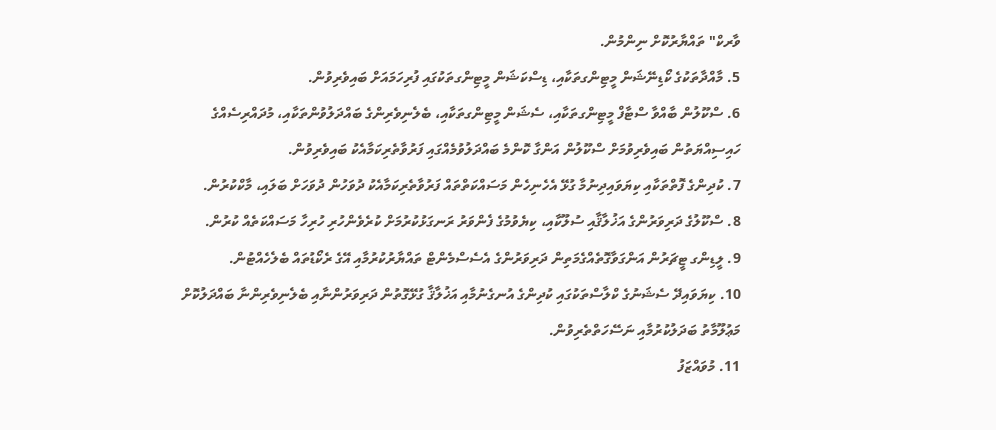ވާރކް" ތައްޔާރުކޮށް ނިންމުން.
5. މާއްދާތަކުގެ ކޯޑިނޭޝަން މީޓިންގތަކާއި، ޑިސްކަޝަން މީޓިންގތަކުގައި ފުރިހަމައަށް ބައިވެރިވުން.
6. ސްކޫލުން ބާއްވާ ސްޓާފް މީޓިންގތަކާއި، ސެޝަން މީޓިންގތަކާއި، ބެލެނިވެރިންގެ ބައްދަލުވުންތަކާއި، މުދައްރިސެއްގެ ހައިސިއްޔަތުން ބައިވެރިވުމަށް ސްކޫލުން އަންގާ ކޮންމެ ބައްދަލުވުމެއްގައި ފަރުވާތެރިކަމާއެކު ބައިވެރިވުން.
7. ކުދިންގެ ފޮތްތަކާއި ކިޔަވައިދިނުމާ ގުޅޭ އެހެނިހެން މަސައްކަތްތައް ފަރުވާތެރިކަމާއެކު ދުވަހުން ދުވަހަށް ބަލައި، މާކްކުރުން.
8. ސްކޫލުގެ ދަރިވަރުންގެ އަޚުލާޤާއި ސުލޫކާއި، ކިޔެވުމުގެ ފެންވަރު ރަނގަޅުކުރުމަށް ކުރެވެންހުރި ހުރިހާ މަސައްކަތެއް ކުރުން.
9. ލީޑިންގ ޓީޗަރުން އަންގަވާގޮތެއްގެމަތިން ދަރިވަރުންގެ އެސެސްމެންޓް ތައްޔާރުކުރުމާއި އޭގެ ރެކޯޑުތައް ބެލެހެއްޓުން.
10. ކިޔަވައިދޭ ސެޝަނުގެ ކްލާސްތަކުގައި ކުދިންގެ އުނގެނުމާއި އަޚުލާޤާ ގުޅޭގޮތުން ދަރިވަރުންނާއި ބެލެނިވެރިންނާ ބައްދަލުކޮށް މަޢުލޫމާތު ބަދަލުކުރުމާއި ނަސޭހަތްތެރިވުން.
11. މުވައްޒަފު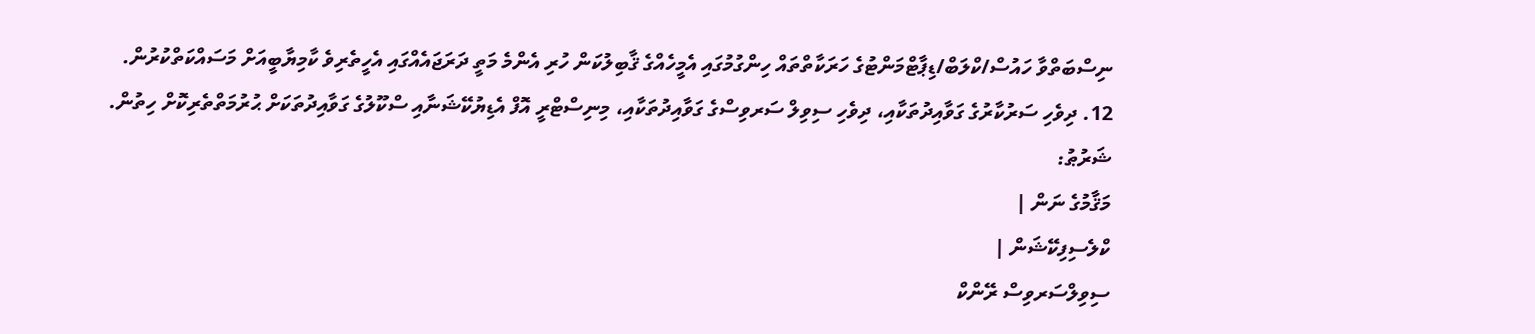ނިސްބަތްވާ ހައުސް/ކްލަބް/ޑިޕާޓްމަންޓުގެ ހަރަކާތްތައް ހިންގުމުގައި އެމީހެއްގެ ޤާބިލުކަން ހުރި އެންމެ މަތީ ދަރަޖައެއްގައި އެހީތެރިވެ ކާމިޔާބީއަށް މަސައްކަތްކުރުން.
12. ދިވެހި ސަރުކާރުގެ ގަވާއިދުތަކާއި، ދިވެހި ސިވިލް ސަރވިސްގެ ގަވާއިދުތަކާއި، މިނިސްޓްރީ އޮފް އެޑިޔުކޭޝަނާއި ސްކޫލުގެ ގަވާއިދުތަކަށް ޙުރުމަތްތެރިކޮށް ހިތުން.
ޝަރުޠު:
މަޤާމުގެ ނަން |
ކްލެސިފިކޭޝަން |
ސިވިލްސަރވިސް ރޭންކް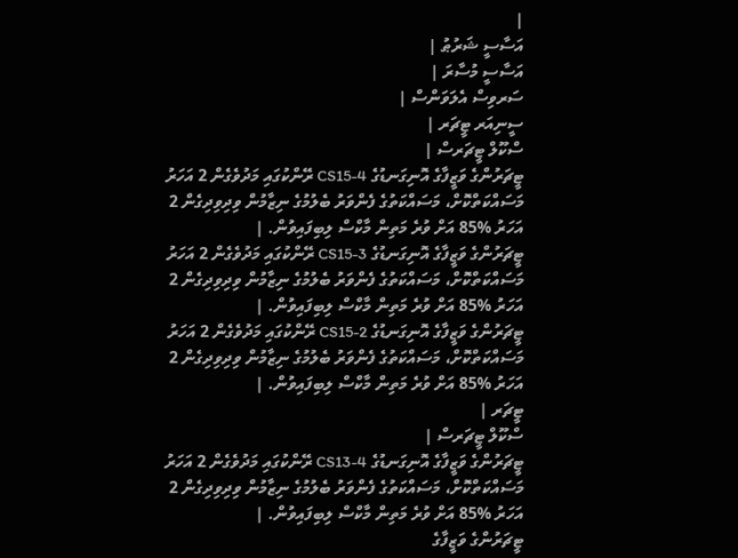|
އަސާސީ ޝަރުޠު |
އަސާސީ މުސާރަ |
ސަރވިސް އެލަވަންސް |
ސީނިއަރ ޓީޗަރ |
ސްކޫލް ޓީޗަރސް |
ޓީޗަރުންގެ ވަޒީފާގެ އޮނިގަނޑުގެ CS15-4 ރޭންކުގައި މަދުވެގެން 2 އަހަރު މަސައްކަތްކޮށް، މަސައްކަތުގެ ފެންވަރު ބެލުމުގެ ނިޒާމުން ވިދިވިދިގެން 2 އަހަރު %85 އަށް ވުރެ މަތިން މާކްސް ލިބިފައިވުން. |
ޓީޗަރުންގެ ވަޒީފާގެ އޮނިގަނޑުގެ CS15-3 ރޭންކުގައި މަދުވެގެން 2 އަހަރު މަސައްކަތްކޮށް، މަސައްކަތުގެ ފެންވަރު ބެލުމުގެ ނިޒާމުން ވިދިވިދިގެން 2 އަހަރު %85 އަށް ވުރެ މަތިން މާކްސް ލިބިފައިވުން. |
ޓީޗަރުންގެ ވަޒީފާގެ އޮނިގަނޑުގެ CS15-2 ރޭންކުގައި މަދުވެގެން 2 އަހަރު މަސައްކަތްކޮށް، މަސައްކަތުގެ ފެންވަރު ބެލުމުގެ ނިޒާމުން ވިދިވިދިގެން 2 އަހަރު %85 އަށް ވުރެ މަތިން މާކްސް ލިބިފައިވުން. |
ޓީޗަރ |
ސްކޫލް ޓީޗަރސް |
ޓީޗަރުންގެ ވަޒީފާގެ އޮނިގަނޑުގެ 4-CS13 ރޭންކުގައި މަދުވެގެން 2 އަހަރު މަސައްކަތްކޮށް، މަސައްކަތުގެ ފެންވަރު ބެލުމުގެ ނިޒާމުން ވިދިވިދިގެން 2 އަހަރު %85 އަށް ވުރެ މަތިން މާކްސް ލިބިފައިވުން. |
ޓީޗަރުންގެ ވަޒީފާގެ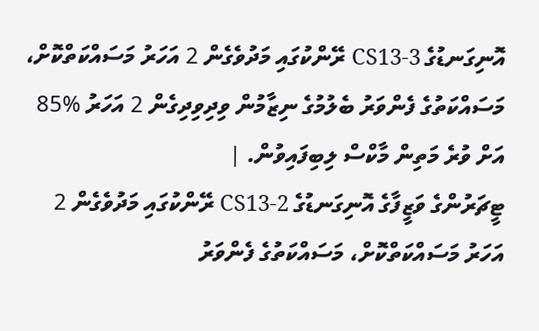އޮނިގަނޑުގެ 3-CS13 ރޭންކުގައި މަދުވެގެން 2 އަހަރު މަސައްކަތްކޮށް، މަސައްކަތުގެ ފެންވަރު ބެލުމުގެ ނިޒާމުން ވިދިވިދިގެން 2 އަހަރު %85 އަށް ވުރެ މަތިން މާކްސް ލިބިފައިވުން. |
ޓީޗަރުންގެ ވަޒީފާގެ އޮނިގަނޑުގެ 2-CS13 ރޭންކުގައި މަދުވެގެން 2 އަހަރު މަސައްކަތްކޮށް، މަސައްކަތުގެ ފެންވަރު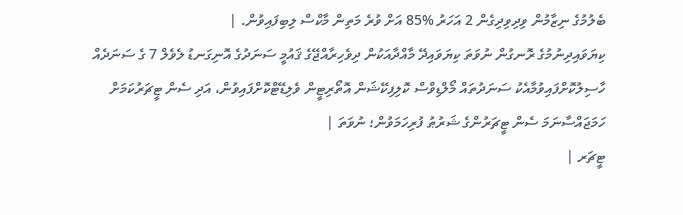ބެލުމުގެ ނިޒާމުން ވިދިވިދިގެން 2 އަހަރު %85 އަށް ވުރެ މަތިން މާކްސް ލިބިފައިވުން. |
ކިޔަވައިދިނުމުގެ ރޮނގުން ނުވަތަ ކިޔަވައިދޭ މާއްދާއަކުން ދިވެހިރާއްޖޭގެ ޤައުމީ ސަނަދުގެ އޮނިގަނޑު ލެވެލް 7 ގެ ސަނަދެއް ހާސިލުކޮށްފައިވުމާއެކު ސަނަދުތައް މޯލްޑިވްސް ކޮލިފިކޭޝަން އޮތޯރިޓީން ވެލިޑޭޓްކޮށްފައިވުން، އަދި ސެން ޓީޗަރުކަމަށް ހަމަޖައްސާނަމަ ސެން ޓީޗަރުންގެ ޝަރުޠު ފުރިހަމަވުން؛ ނުވަތަ |
ޓީޗަރ |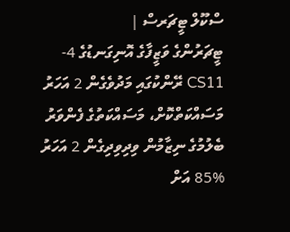ސްކޫލް ޓީޗަރސް |
ޓީޗަރުންގެ ވަޒީފާގެ އޮނިގަނޑުގެ 4-CS11 ރޭންކުގައި މަދުވެގެން 2 އަހަރު މަސައްކަތްކޮށް، މަސައްކަތުގެ ފެންވަރު ބެލުމުގެ ނިޒާމުން ވިދިވިދިގެން 2 އަހަރު %85 އަށް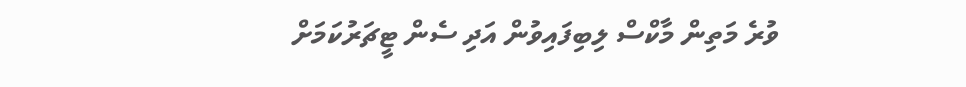ވުރެ މަތިން މާކްސް ލިބިފައިވުން އަދި ސެން ޓީޗަރުކަމަށް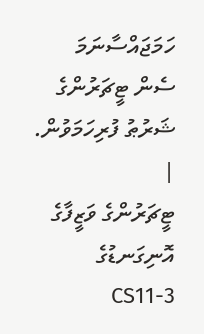ހަމަޖައްސާނަމަ ސެން ޓީޗަރުންގެ ޝަރުޠު ފުރިހަމަވުން. |
ޓީޗަރުންގެ ވަޒީފާގެ އޮނިގަނޑުގެ CS11-3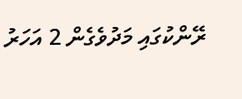ރޭންކުގައި މަދުވެގެން 2 އަހަރު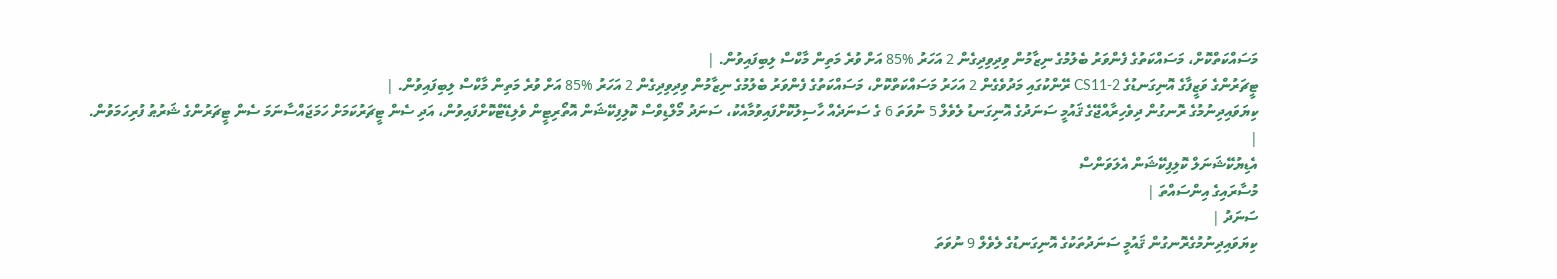މަސައްކަތްކޮށް، މަސައްކަތުގެ ފެންވަރު ބެލުމުގެ ނިޒާމުން ވިދިވިދިގެން 2 އަހަރު %85 އަށް ވުރެ މަތިން މާކްސް ލިބިފައިވުން. |
ޓީޗަރުންގެ ވަޒީފާގެ އޮނިގަނޑުގެ 2-CS11 ރޭންކުގައި މަދުވެގެން 2 އަހަރު މަސައްކަތްކޮށް، މަސައްކަތުގެ ފެންވަރު ބެލުމުގެ ނިޒާމުން ވިދިވިދިގެން 2 އަހަރު %85 އަށް ވުރެ މަތިން މާކްސް ލިބިފައިވުން. |
ކިޔަވައިދިނުމުގެ ރޮނގުން ދިވެހިރާއްޖޭގެ ޤައުމީ ސަނަދުގެ އޮނިގަނޑު ލެވެލް 5 ނުވަތަ 6 ގެ ސަނަދެއް ހާސިލުކޮށްފައިވުމާއެކު، ސަނަދު މޯލްޑިވްސް ކޮލިފިކޭޝަން އޮތޯރިޓީން ވެލިޑޭޓްކޮށްފައިވުން، އަދި ސެން ޓީޗަރުކަމަށް ހަމަޖައްސާނަމަ ސެން ޓީޗަރުންގެ ޝަރުޠު ފުރިހަމަވުން. |
އެޑިޔުކޭޝަނަލް ކޮލިފިކޭޝަން އެލަވަންސް
މުސާރައިގެ އިންސައްތަ |
ސަނަދު |
ކިޔަވައިދިނުމުގެރޮނގުން ޤައުމީ ސަނަދުތަކުގެ އޮނިގަނޑުގެ ލެވެލް 9 ނުވަތަ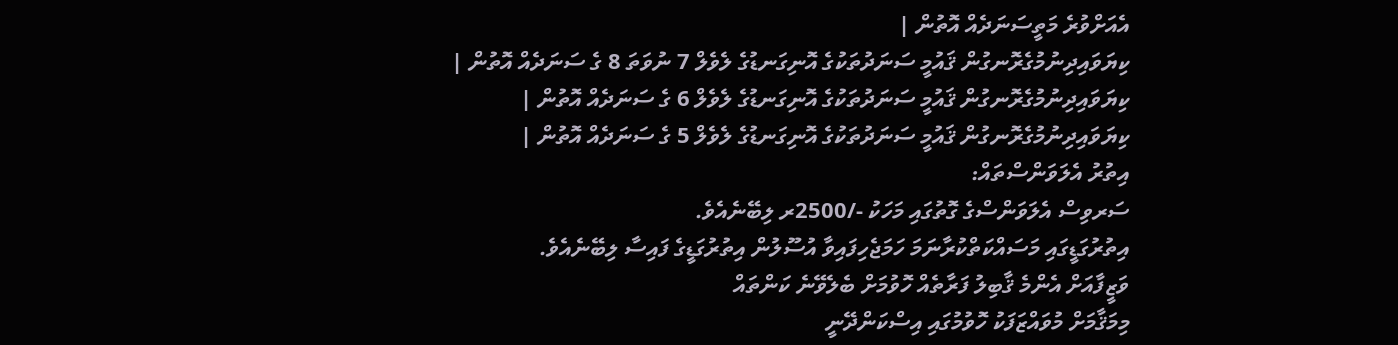އެއަށްވުރެ މަތީސަނަދެއް އޮތުން |
ކިޔަވައިދިނުމުގެރޮނގުން ޤައުމީ ސަނަދުތަކުގެ އޮނިގަނޑުގެ ލެވެލް 7 ނުވަތަ 8 ގެ ސަނަދެއް އޮތުން |
ކިޔަވައިދިނުމުގެރޮނގުން ޤައުމީ ސަނަދުތަކުގެ އޮނިގަނޑުގެ ލެވެލް 6 ގެ ސަނަދެއް އޮތުން |
ކިޔަވައިދިނުމުގެރޮނގުން ޤައުމީ ސަނަދުތަކުގެ އޮނިގަނޑުގެ ލެވެލް 5 ގެ ސަނަދެއް އޮތުން |
އިތުރު އެލަވަންސްތައް:
ސަރވިސް އެލަވަންސްގެ ގޮތުގައި މަހަކު -/2500ރ ލިބޭނެއެވެ.
އިތުރުގަޑީގައި މަސައްކަތްކުރާނަމަ ހަމަޖެހިފައިވާ އުސޫލުން އިތުރުގަޑީގެ ފައިސާ ލިބޭނެއެވެ.
ވަޒީފާއަށް އެންމެ ޤާބިލު ފަރާތެއް ހޮވުމަށް ބެލެވޭނެ ކަންތައް
މިމަޤާމަށް މުވައްޒަފަކު ހޮވުމުގައި އިސްކަންދޭނީ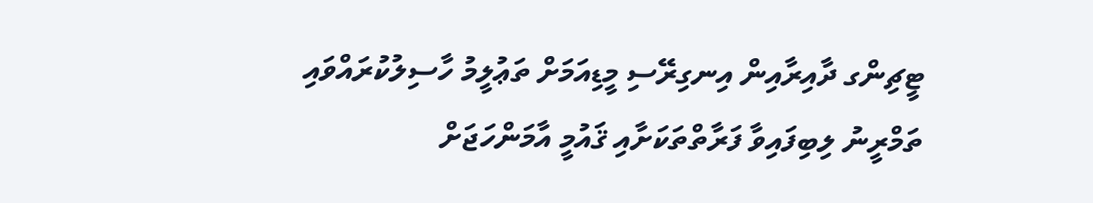ޓީޗިންގ ދާއިރާއިން އިނގިރޭސި މީޑިއަމަށް ތަޢުލީމު ހާސިލުކުރައްވައި ތަމްރީނު ލިބިފައިވާ ފަރާތްތަކަށާއި ޤައުމީ އާމަންހަޖަށް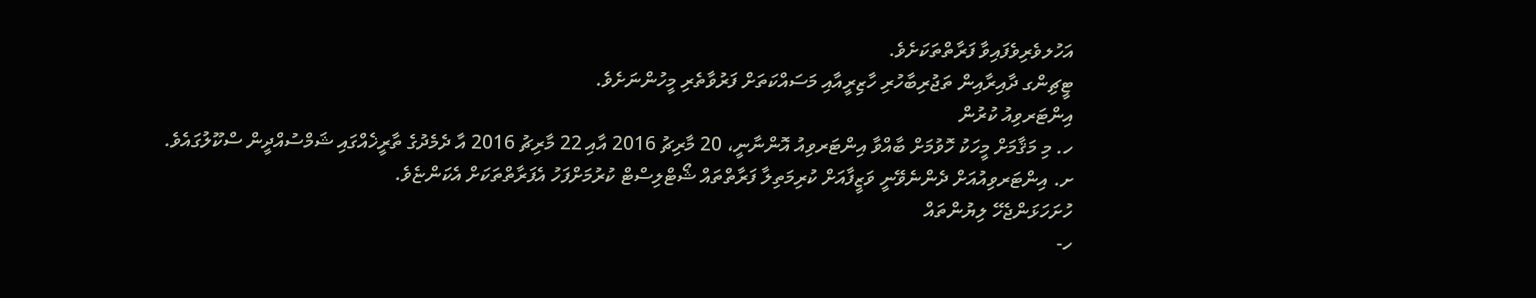އަހުލވެރިވެފައިވާ ފަރާތްތަކަށެވެ.
ޓީޗިންގ ދާއިރާއިން ތަޖުރިބާހުރި ހާޒިރީއާއި މަސައްކަތަށް ފަރުވާތެރި މީހުންނަށެވެ.
އިންޓަރވިއު ކުރުން
ހ. މި މަޤާމަށް މީހަކު ހޮވުމަށް ބާއްވާ އިންޓަރވިއު އޮންނާނީ، 20 މާރިޗު 2016 އާއި 22 މާރިޗު 2016 އާ ދެމެދުގެ ތާރީޚެއްގައި ޝަމްސުއްދީން ސްކޫލުގައެވެ.
ށ. އިންޓަރވިއުއަށް ދެންނެވޭނީ ވަޒީފާއަށް ކުރިމަތިލާ ފަރާތްތައް ޝޯޓްލިސްޓް ކުރުމަށްފަހު އެފަރާތްތަކަށް އެކަންޏެވެ.
ހުށަހަޅަންޖެހޭ ލިޔުންތައް
ހ-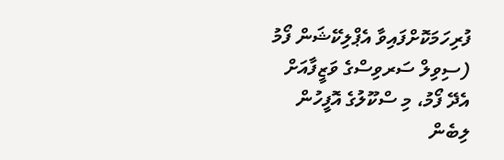ފުރިހަމަކޮށްފައިވާ އެޕްލިކޭޝަން ފޯމު
(ސިވިލް ސަރވިސްގެ ވަޒީފާއަށް އެދޭ ފޯމު، މި ސްކޫލުގެ އޮފީހުން ލިބެން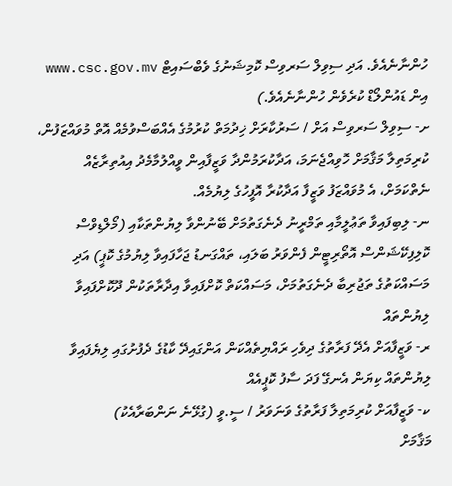ހުންނާނެއެވެ. އަދި ސިވިލް ސަރވިސް ކޮމިޝަނުގެ ވެބްސައިޓް www.csc.gov.mv އިން ޑައުންލޯޑް ކުރެވެން ހުންނާނެއެވެ.)
ށ- ސިވިލް ސަރވިސް އަށް / ސަރުކާރަށް ޚިދުމަތް ކުރުމުގެ އެއްބަސްވުމެއް އޮތް މުވައްޒަފުން، ކުރިމަތިލާ މަޤާމަށް ހޮވިއްޖެނަމަ، އަދާކުރަމުންދާ ވަޒީފާއިން ވީއްލުމާމެދު އިއުތިރާޒެއް ނެތްކަމަށް، އެ މުވައްޒަފު ވަޒީފާ އަދާކުރާ އޮފީހުގެ ލިޔުމެއް.
ނ- ލިބިފައިވާ ތަޢުލީމާއި ތަމްރީނު ދެނެގަތުމަށް ބޭނުންވާ ލިޔުންތަކާއި (މޯލްޑިވްސް ކޮލިފިކޭޝަންސް އޮތޯރިޓީން ފެންވަރު ބަލައި، ތައްގަނޑު ޖަހާފައިވާ ލިޔުމުގެ ކޮޕީ) އަދި މަސައްކަތުގެ ތަޖުރިބާ ދެނެގަތުމަށް، މަސައްކަތް ކޮށްފައިވާ އިދާރާތަކުން ދޫކޮށްފައިވާ ލިޔުންތައް
ރ- ވަޒީފާއަށް އެދޭ ފަރާތުގެ ދިވެހި ރައްޔިތެއްކަން އަންގައިދޭ ކާޑުގެ ދެފުށުގައި ލިޔެފައިވާ ލިޔުންތައް ކިޔަން އެނގޭ ފަދަ ސާފު ކޮޕީއެއް
ކ- ވަޒީފާއަށް ކުރިމަތިލާ ފަރާތުގެ ވަނަވަރު / ސީ.ވީ (ގުޅޭނެ ނަންބަރާއެކު)
މަޤާމަށް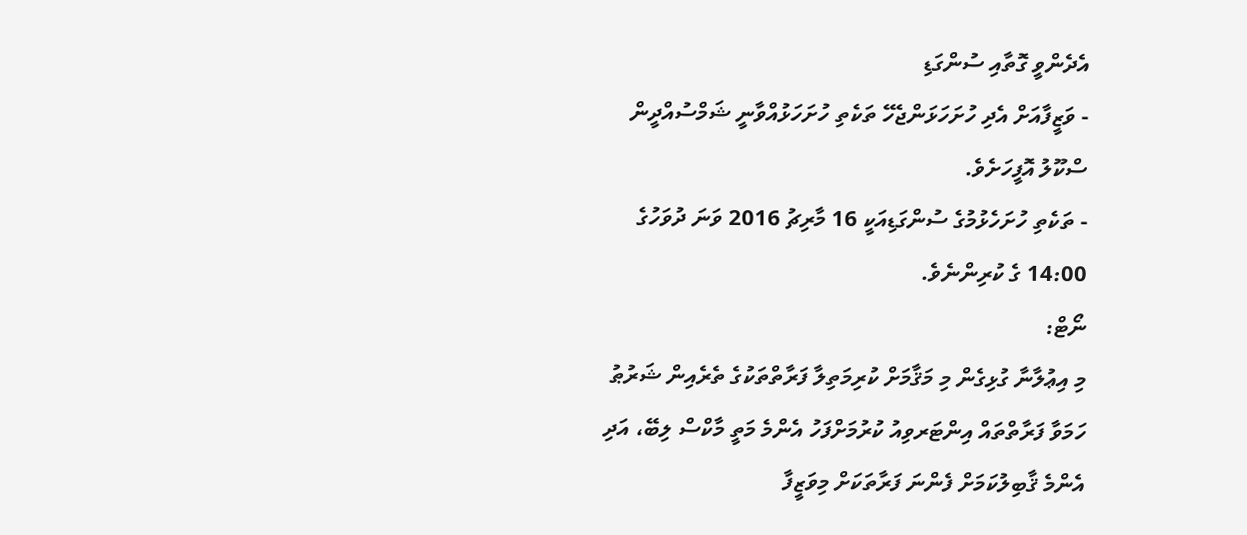އެދެންވީ ގޮތާއި ސުންގަޑި
- ވަޒީފާއަށް އެދި ހުށަހަޅަންޖެހޭ ތަކެތި ހުށަހަޅުއްވާނީ ޝަމްސުއްދީން ސްކޫލު އޮފީހަށެވެ.
- ތަކެތި ހުށަހެޅުމުގެ ސުންގަޑިއަކީ 16 މާރިޗު 2016 ވަނަ ދުވަހުގެ 14:00 ގެ ކުރިންނެވެ.
ނޯޓް:
މި އިޢުލާނާ ގުޅިގެން މި މަޤާމަށް ކުރިމަތިލާ ފަރާތްތަކުގެ ތެރެއިން ޝަރުޠު ހަމަވާ ފަރާތްތައް އިންޓަރވިއު ކުރުމަށްފަހު އެންމެ މަތީ މާކްސް ލިބޭ، އަދި އެންމެ ޤާބިލުކަމަށް ފެންނަ ފަރާތަކަށް މިވަޒީފާ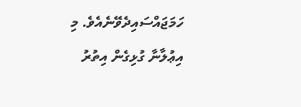ހަމަޖައްސައިދެވޭނެއެވެ. މި އިޢުލާނާ ގުޅިގެން އިތުރު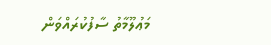މަޢުލޫމާތު ސާފުކުރައްވަން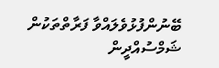ބޭނުންފުޅުވެލައްވާ ފަރާތްތަކުން ޝަމްސުއްދީން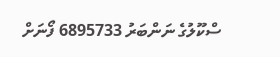ސްކޫލުގެ ނަންބަރު 6895733 ފޯނަށް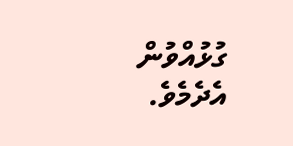ގުޅުއްވުން އެދެމެވެ.